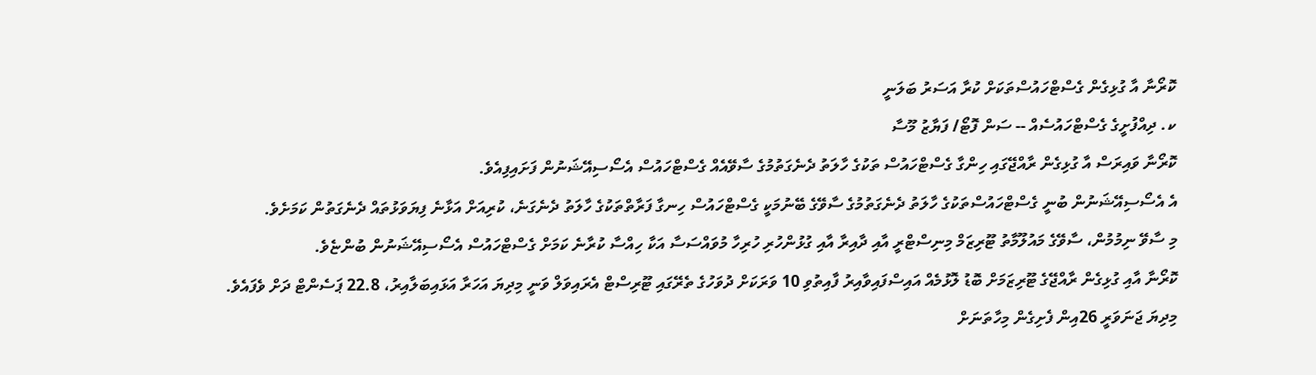ކޮރޯނާ އާ ގުޅިގެން ގެސްޓްހައުސްތަކަށް ކުރާ އަސަރު ބަލަނީ
ކ. ދިއްފުށީގެ ގެސްޓްހައުސެއް -- ސަން ފޮޓޯ/ ފަޔާޒު މޫސާ
ކޮރޯނާ ވައިރަސް އާ ގުޅިގެން ރާއްޖޭގައި ހިންގާ ގެސްޓްހައުސް ތަކުގެ ހާލަތު ދެނެގަތުމުގެ ސާވޭއެއް ގެސްޓްހައުސް އެސޯސިއޭޝަނުން ފަށައިފިއެވެ.
އެ އެސޯސިއޭޝަނުން ބުނީ ގެސްޓްހައުސްތަކުގެ ހާލަތު ދެނެގަތުމުގެ ސާވޭގެ ބޭނުމަކީ ގެސްޓްހައުސް ހިނގާ ފަރާތްތަކުގެ ހާލަތު ދެނެގަނެ، ކުރިއަށް އަޅާނެ ފިޔަވަޅުތައް ދެނެގަތުން ކަމަށެވެ.
މި ސާވޭ ނިމުމުން، ސާވޭގެ މައުލޫމާތު ޓޫރިޒަމް މިނިސްޓްރީ އާއި ދާއިރާ އާއި ގުޅުންހުރި ހުރިހާ މުވައްސަސާ އަކާ ހިއްސާ ކުރާނެ ކަމަށް ގެސްޓްހައުސް އެސޯސިއޭޝަނުން ބުންޏެވެ.
ކޮރޯނާ އާއި ގުޅިގެން ރާއްޖޭގެ ޓޫރިޒަމަށް ބޮޑު ލޮޅުމެއް އައިސްފައިވާއިރު ފާއިތުވި 10 ވަރަކަށް ދުވަހުގެ ތެރޭގައި ޓޫރިސްޓް އެރައިވަލް ވަނީ މިދިޔަ އަހަރާ އަޅައިބަލާއިރު، 22.8 ޕަސެންޓް ދަށް ވެފައެވެ.
މިދިޔަ ޖަނަވަރީ 26އިން ފެށިގެން މިހާތަނަށް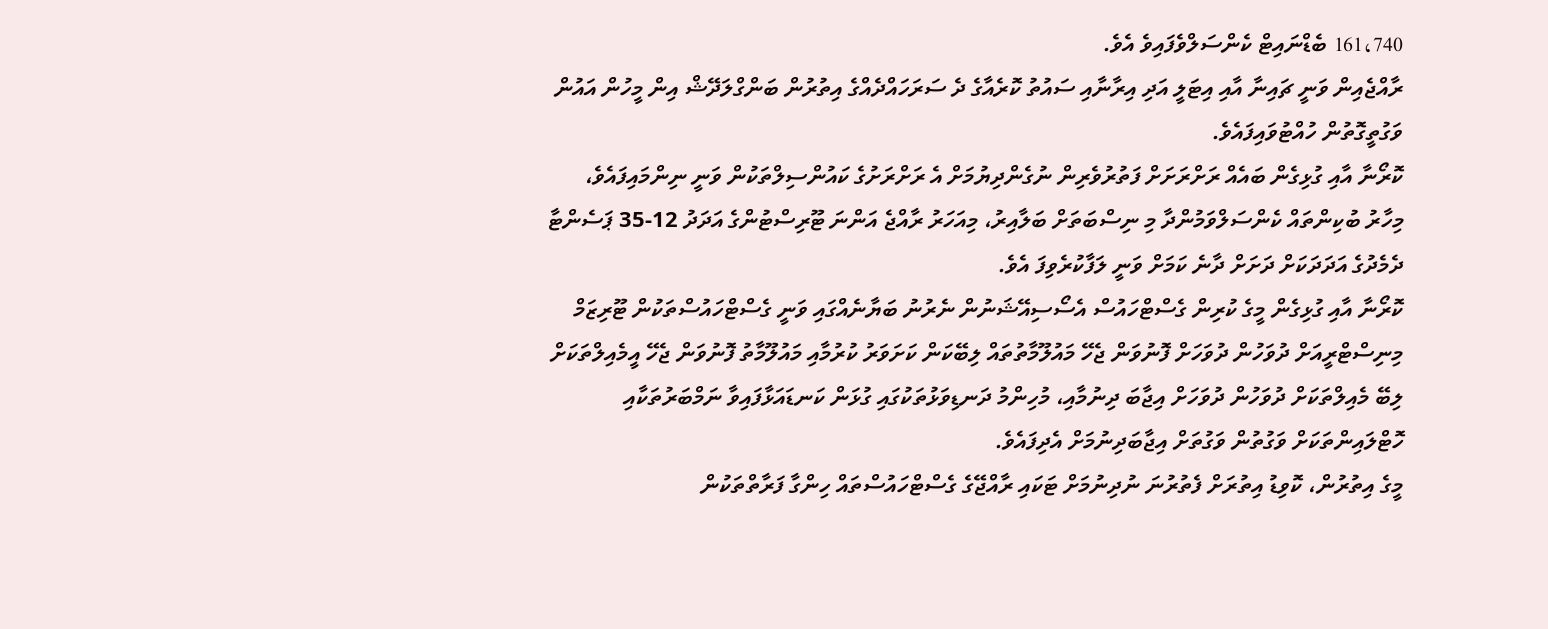161،740 ބެޑްނައިޓް ކެންސަލްވެފައިވެ އެވެ.
ރާއްޖެއިން ވަނީ ޗައިނާ އާއި އިޓަލީ އަދި އިރާނާއި ސައުތު ކޮރެއާގެ ދެ ސަރަހައްދެއްގެ އިތުރުން ބަންގްލަދޭޝް އިން މީހުން އައުން ވަގުތީގޮތުން ހުއްޓުވައިފައެވެ.
ކޮރޯނާ އާއި ގުޅިގެން ބައެއް ރަށްރަށަށް ފަތުރުވެރިން ނުގެންދިޔުމަށް އެ ރަށްރަށުގެ ކައުންސިލްތަކުން ވަނީ ނިންމައިފައެވެ،
މިހާރު ބުކިންތައް ކެންސަލްވަމުންދާ މި ނިސްބަތަށް ބަލާއިރު، މިއަހަރު ރާއްޖެ އަންނަ ޓޫރިސްޓުންގެ އަދަދު 12-35 ޕަސެންޓާ ދެމެދުގެ އަދަދަކަށް ދަށަށް ދާނެ ކަމަށް ވަނީ ލަފާކުރެވިފަ އެވެ.
ކޮރޯނާ އާއި ގުޅިގެން މީގެ ކުރިން ގެސްޓްހައުސް އެސޯސިއޭޝަނުން ނެރުނު ބަޔާނެއްގައި ވަނީ ގެސްޓްހައުސްތަކުން ޓޫރިޒަމް މިނިސްޓްރީއަށް ދުވަހުން ދުވަހަށް ފޮނުވަން ޖެހޭ މައުލޫމާތުތައް ލިބޭކަން ކަށަވަރު ކުރުމާއި މައުލޫމާތު ފޮނުވަން ޖެހޭ އީމެއިލްތަކަށް ލިބޭ މެއިލްތަކަށް ދުވަހުން ދުވަހަށް އިޖާބަ ދިނުމާއި، މުހިންމު ދަނޑިވަޅުތަކުގައި ގުޅަން ކަނޑައަޅާފައިވާ ނަމްބަރުތަކާއި ހޮޓްލައިންތަކަށް ވަގުތުން ވަގުތަށް އިޖާބަދިނުމަށް އެދިފައެވެ.
މީގެ އިތުރުން، ކޮވިޑު އިތުރަށް ފެތުރުނަ ނުދިނުމަށް ޓަކައި ރާއްޖޭގެ ގެސްޓްހައުސްތައް ހިންގާ ފަރާތްތަކުން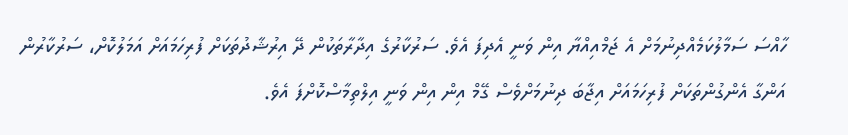ހާއްސަ ސަމާލުކަމެއްދިނުމަށް އެ ޖަމްއިއްޔާ އިން ވަނީ އެދިފަ އެވެ. ސަރުކާރުގެ އިދާރާތަކުން ދޭ އިރުޝާދުތަކަށް ފުރިހަމައަށް އަމަލުކޮށް، ސަރުކާރުން އަންގާ އެންގުންތަކަށް ފުރިހަމައަށް އިޖާބަ ދިނުމަށްވެސް ގޭމް އިން އިން ވަނީ އިލްތިމާސްކޮށްފަ އެވެ.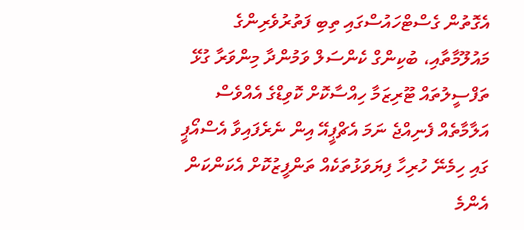އެގޮތުން ގެސްޓްހައުސްގައި ތިބި ފަތުރުވެރިންގެ މައުލޫމާތާއި، ބުކިންގް ކެންސަލް ވަމުންދާ މިންވަރާ ގުޅޭ ތަފްސީލުތައް ޓޫރިޒަމާ ހިއްސާކޮށް ކޮވިޑްގެ އެއްވެސް އަލާމާތެއް ފެނިއްޖެ ނަމަ އެޗްޕީއޭ އިން ނެރެފައިވާ އެސްއޯޕީ ގައި ހިމެނޭ ހުރިހާ ފިޔަވަޅުތަކެއް ތަންފީޒުކޮށް އެކަންކަން އެންމެ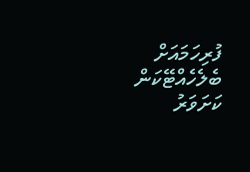ފުރިހަމައަށް ބެލެހެއްޓޭކަން ކަށަވަރު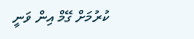ކުރުމަށް ގޭމް އިން ވަނީ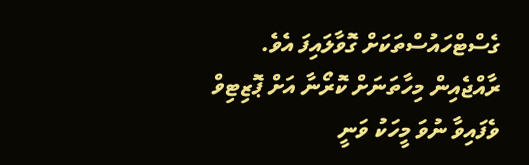ގެސްޓްހައުސްތަކަށް ގޮވާލައިފަ އެވެ.
ރާއްޖެއިން މިހާތަނަށް ކޮރޯނާ އަށް ޕޮޒިޓިވް ވެފައިވާ ނުވަ މީހަކު ވަނީ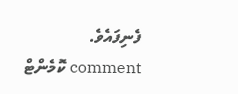ފެނިފައެވެ.
comment ކޮމެންޓް